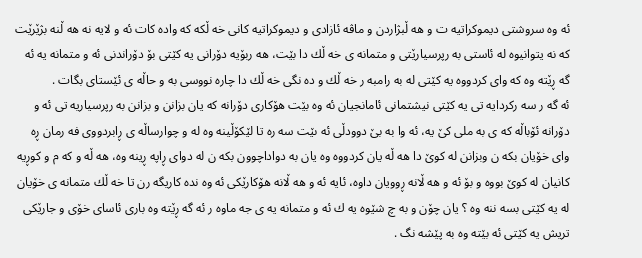ئه وه سروشتی دیموکراتیه ت و هه ڵبژاردن و ماڤه ئازادی و دیموکراتیه کانی خه ڵکه که واده کات ئه و لایه نه هه ڵنه بژێرێت که نه یتوانیوه له ئاستی به رپرسیارێتی و متمانه ی خه ڵك دا بێت، هه ربۆیه دۆرانی یه کێتی بۆ دۆراندنی ئه و متمانه یه ئه گه ڕێته وه که وای کردووه یه کێتی له به رامبه ر خه ڵك و ده نگی خه ڵك دا چاره نووسی به و حاڵه ی ئێستای بگات .
ئه گه ر سه رکردایه تی یه کێتی نیشتمانی ئامانجیان ئه وه بێت هۆکاری دۆرانه که یان بزانن و بزانن به رپرسیاریه تی ئه و دۆرانه ئۆباڵه که ی به ملی کێ یه، ئه وا به بێ دوودڵی ئه ىێت سه ره تا لێکۆڵینه وه له و چوارساڵه ی ڕابردووی فه رمان ڕه وای خۆیان بکه ن وبزانن له کوێ دا هه ڵه یان کردووه وه یان به دواداچوون بکه ن له دوای ڕاپه ڕینه وه، هه ڵه و که م و کوڕیه کانیان له کوێ بووه و بۆ ئه و هه ڵانه ڕوویان داوه، ئایه ئه و هه ڵانه هۆکارێکی ئه وه نده کاریگه رن تا خه ڵك متمانه ی خۆیان له یه کێتی بسه ننه وه ؟ یان چۆن و به چ شێوه یه ك ئه و متمانه یه ی جه ماوه ر ئه گه ڕێته وه باری ئاسای خۆی و جارێکی تریش یه کێتی ئه بێته وه به پێشه نگ .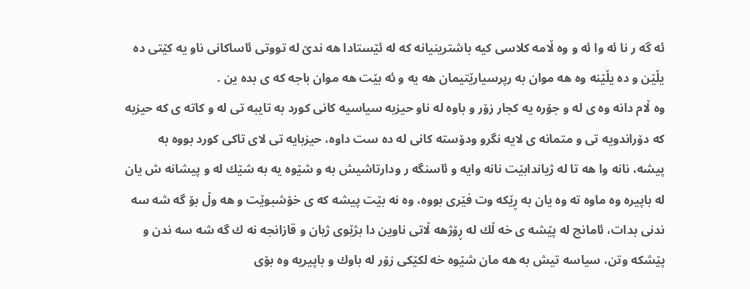ئه گه ر نا ئه وا ئه و وه ڵامه کلاسی کیه باشترینیانه که له ئێستادا هه ندێ له تووتی ئاساکانی ناو یه کێتی ده یڵێن و ده یڵێنه وه هه موان به رپرسیارێتیمان هه یه و ئه بێت هه موان باجه که ی بده ین .
وه ڵام دانه وه ی له و جۆره یه کجار زۆر و باوه له ناو حیزبه سیاسیه کانی کورد به تایبه تی له و کاته ی که حیزبه که دۆراندویه تی و متمانه ی لایه نگرو ودۆسته کانی له ده ست داوه، حیزبایه تی لای تاکی کورد بووه به پیشه، نانه وا هه تا له ژیاندابێت نانه وایه و ئاسنگه ر ودارتاشیش به و شێوه یه به شێك له و پیشانه ش یان له باپیره وه ماوه ته وه یان به ڕێکه وت فێری بووه، وه نه بێت پیشه که ی خۆشبوێت و هه وڵ بۆ گه شه سه ندنی بدات، ئامانج له پێشه ی خه ڵك له ڕۆژهه ڵاتی ناوین دا بژێوی ژیان و قازانجه نه ك گه شه سه ندن و پێشکه وتن، سیاسه تیش به هه مان شێوه خه لکێکی زۆر له باوك و باپیریه وه بۆی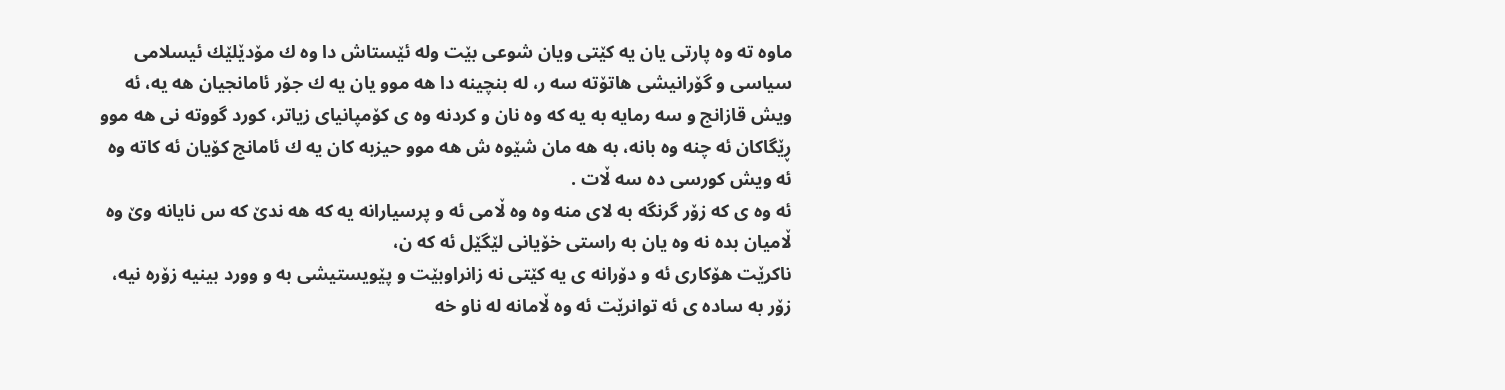ماوه ته وه پارتی یان یه کێتی ویان شوعی بێت وله ئێستاش دا وه ك مۆدێلێك ئیسلامی سیاسی و گۆرانیشی هاتۆته سه ر، له بنچینه دا هه موو یان یه ك جۆر ئامانجیان هه یه، ئه ویش قازانج و سه رمایه به یه که وه نان و کردنه وه ی کۆمپانیای زیاتر، کورد گووته نی هه موو ڕێگاکان ئه چنه وه بانه، به هه مان شێوه ش هه موو حیزبه کان یه ك ئامانج کۆیان ئه کاته وه ئه ویش کورسی ده سه ڵات .
ئه وه ی که زۆر گرنگه به لای منه وه وه ڵامی ئه و پرسیارانه یه که هه ندێ که س نایانه وێ وه ڵامیان بده نه وه یان به راستی خۆیانی لێگێل ئه که ن،
ناکرێت هۆکاری ئه و دۆرانه ی یه کێتی نه زانراوبێت و پێویستیشی به و وورد بینیه زۆره نیه، زۆر به ساده ی ئه توانرێت ئه وه ڵامانه له ناو خه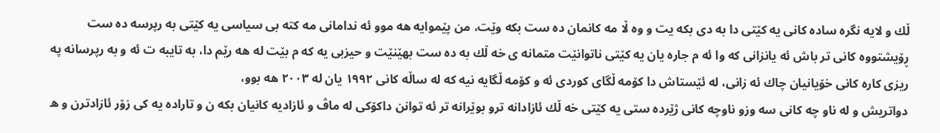ڵك و لایه نگره ساده کانی یه کێتی دا به دی بکه یت و وه ڵا مه کانمان ده ست بکه وێت، من پێموایه هه موو ئه ندامانی مه کته بی سیاسی یه کێتی به رپرسه ده ست ڕۆیشتووه کانی تر باش ئه یانزانی که وا ئه م جاره یان یه کێتی ناتوانێت متمانه ی خه ڵك به ده ست بهێنێت و حیزبی یه که م بێت له هه رێم دا، به تایبه ت ئه و به رپرسانه په ریزی کاره کانی خۆیانیان چاك ئه زانی، له ئێستاش دا کۆمه ڵگای کوردی ئه و کۆمه ڵگایه نیه که له ساڵه کانی ١٩٩٢ یان له ٢٠٠٣ هه بوو،
دواتریش و له ناو چه کانی سه وزو ناوچه کانی ژێرده ستی یه کێتی خه ڵك ئازادانه ترو بوێرانه تر ئه توانن داکۆکی له ماڤ و ئازادیه کانیان بکه ن و تاراده یه کی زۆر ئازادترن و ه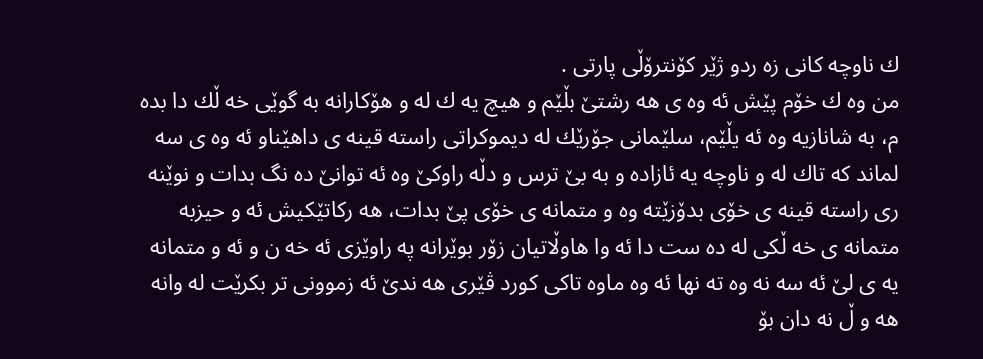ك ناوچه کانی زه ردو ژێر کۆنترۆڵی پارتی .
من وه ك خۆم پێش ئه وه ی هه رشتێ بڵێم و هیچ یه ك له و هۆکارانه به گوێی خه ڵك دا بده م، به شانازیه وه ئه یڵێم، سلێمانی جۆرێك له دیموکراتی راسته قینه ی داهێناو ئه وه ی سه لماند که تاك له و ناوچه یه ئازاده و به بێ ترس و دڵه راوکێ وه ئه توانێ ده نگ بدات و نوێنه ری راسته قینه ی خۆی بدۆزێته وه و متمانه ی خۆی پێ بدات، هه رکاتێکیش ئه و حیزبه متمانه ی خه ڵکی له ده ست دا ئه وا هاوڵاتیان زۆر بوێرانه په راوێزی ئه خه ن و ئه و متمانه یه ی لێ ئه سه نه وه ته نها ئه وه ماوه تاکی کورد ڤێری هه ندێ ئه زموونی تر بکرێت له وانه هه و ڵ نه دان بۆ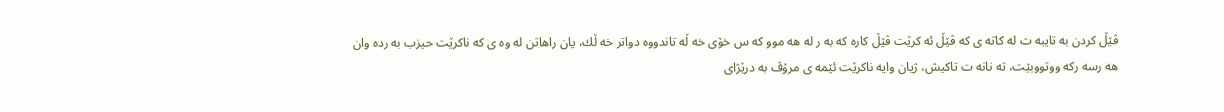ڤێڵ کردن به تایبه ت له کاته ی که ڤێڵ ئه کرێت ڤێڵ کاره که به ر له هه موو که س خۆی خه ڵه تاندووه دواتر خه ڵك، یان راهاتن له وه ی که ناکرێت حیزب به رده وان هه رسه رکه ووتووبێت، ته نانه ت تاکیش، ژیان وایه ناکرێت ئێمه ی مرۆڤ به درێژای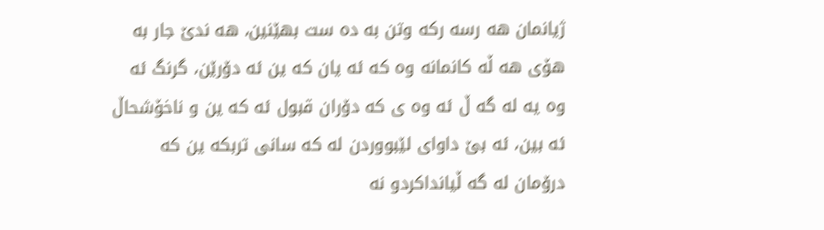ژیانمان هه رسه رکه وتن به ده ست بهێنین، هه ندێ جار به هۆی هه ڵه کانمانه وه که ئه یان که ین ئه دۆرێن، گرنگ ئه وه یه له گه ڵ ئه وه ی که دۆران قبول ئه که ین و ناخۆشحاڵ ئه بین، ئه بێ داوای لێبووردن له که سانی تربکه ین که درۆمان له گه ڵیانداکردو نه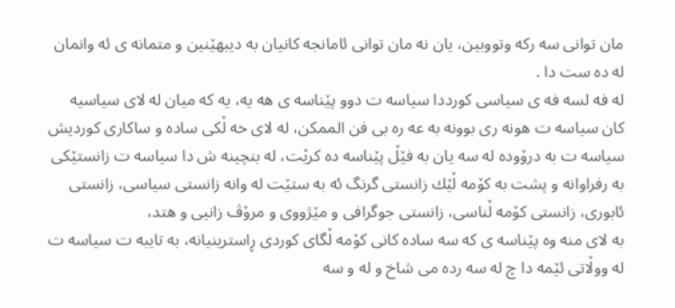مان توانی سه رکه وتووبین، یان نه مان توانی ئامانجه کانیان به دیبهێنین و متمانه ی ئه وانمان له ده ست دا .
له فه لسه فه ی سیاسی کورددا سیاسه ت دوو پێناسه ی هه یه، یه که میان له لای سیاسیه کان سیاسه ت هونه ری بوونه به عه ره بی فن الممکن، له لای خه ڵکی ساده و ساکاری کوردیش سیاسه ت به درۆوده له سه یان به فێڵ پێناسه ده کرێت، له بنچینه ش دا سیاسه ت زانستێكی به رفراوانه و پشت به کۆمه ڵێك زانستی گرنگ ئه به ستێت له وانه زانستی سیاسی، زانستی ئابوری، زانستی کۆمه ڵناسی، زانستی جوگرافی و مێژووی و مرۆڤ زانیی و هتد،
به لای منه وه پێناسه ی که سه ساده کانی کۆمه ڵگای کوردی ڕاسترینیانه، به تایبه ت سیاسه ت له ووڵاتی ئێمه دا چ له سه رده می شاخ و له و سه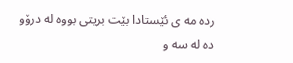رده مه ی ئێستادا بێت بریتی بووه له درۆو ده له سه و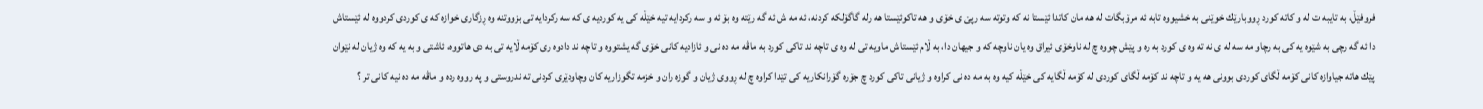فروفێڵ، به تایبه ت له و کاته کورد ڕووبارێك خوێنی به خشیووه تابه ئه مرۆبگات له هه مان کاتدا ئێستا نه که وتوته سه رپێ ی خۆی و هه تاکوئێستا هه رله گاگۆلکه کردنه، ئه مه ش ئه گه رێته وه بۆ ئه و سه رکردایه تیه خێڵه کی یه کوردیه ی که سه رکردایه تی بزووتنه وه ڕزگاری خوازه که ی کوردی کردووه له ئێستاش دا ئه گه رچی به شێوه یه کی به رچاو مه سه له ی نه ته وه ی کورد به ره و پێش چووه چ له ناوخۆی ئیراق وه یان ناوچه که و جیهان دا، به ڵام ئێستاش ماویه تی له وه ی تاچه ند تاکی کورد به ماڤه مه ده نی و ئازادیه کانی خۆی گه یشتووه و تاچه ند دادوه ری کۆمه ڵایه تی به دی هاتووه، ئاشتی و به یه که وه ژیان له نێوان پێك هاته جیاوازه کانی کۆمه ڵگای کوردی بوونی هه یه و تاچه ند کۆمه ڵگای کوردی له کۆمه ڵگایه کی خێڵه کیه وه به مه ده نی کراوه و ژیانی تاکی کورد چ جۆره گۆرانکاریه کی تێدا کراوه چ له ڕووی ژیان و گوزه ران و خزمه تگوزاریه کان وچاودێری کردنی ته ندروستی و په رووه رده و ماڤه مه ده نیه کانی تر ؟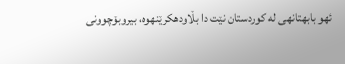ئهو بابهتانهی له کوردستان نێت دا بڵاودهکرێنهوه، بیروبۆچوونی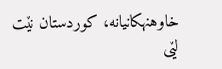خاوهنهکانیانه، کوردستان نێت لێی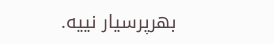بهرپرسیار نییه.